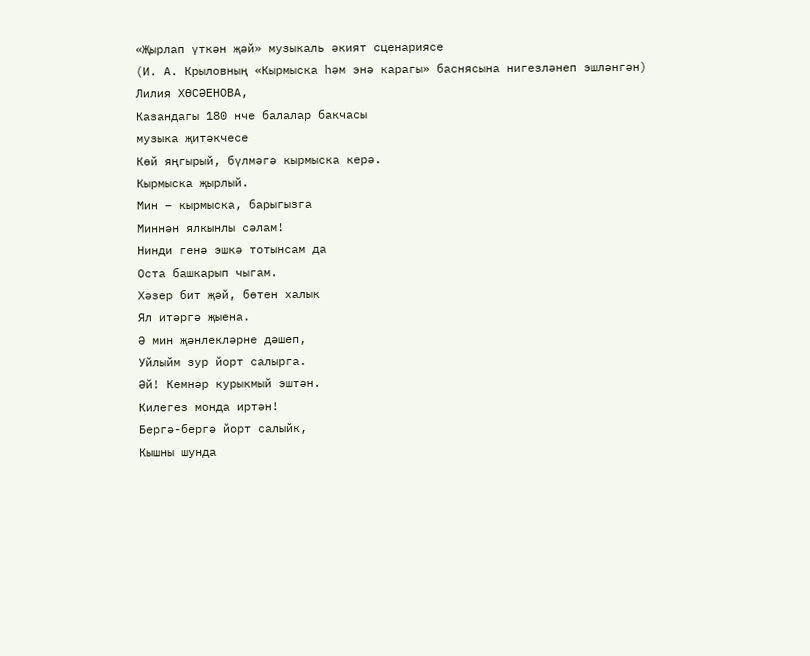«Җырлап үткән җәй» музыкаль әкият сценариясе
(И. А. Крыловның «Кырмыска һәм энә карагы» баснясына нигезләнеп эшләнгән)
Лилия ХӨСӘЕНОВА,
Казандагы 180 нче балалар бакчасы
музыка җитәкчесе
Көй яңгырый, бүлмәгә кырмыска керә.
Кырмыска җырлый.
Мин – кырмыска, барыгызга
Миннән ялкынлы сәлам!
Нинди генә эшкә тотынсам да
Оста башкарып чыгам.
Хәзер бит җәй, бөтен халык
Ял итәргә җыена.
Ә мин җәнлекләрне дәшеп,
Уйлыйм зур йорт салырга.
Әй! Кемнәр курыкмый эштән.
Килегез монда иртән!
Бергә-бергә йорт салыйк,
Кышны шунда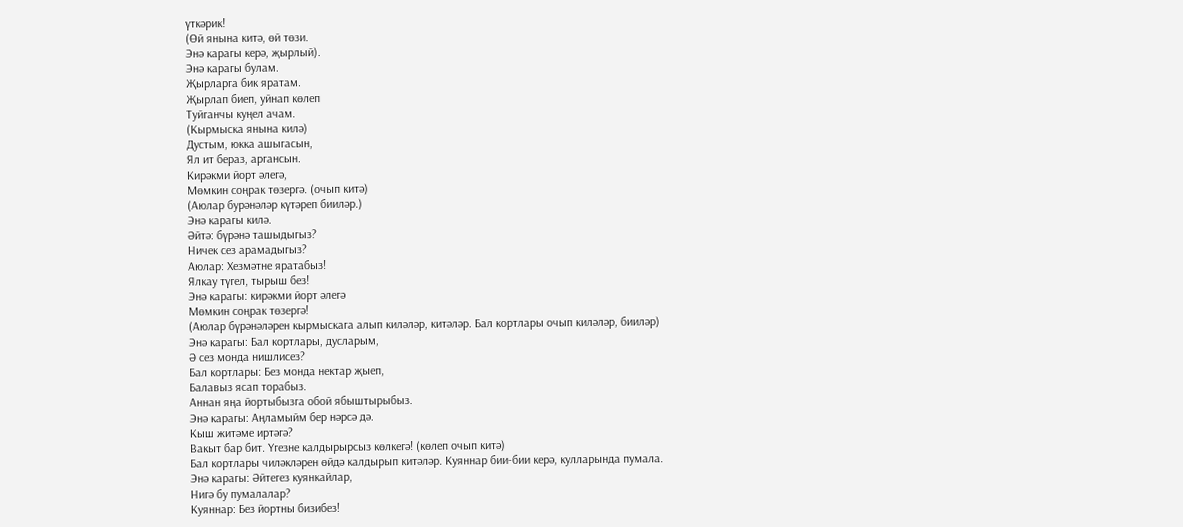үткәрик!
(Өй янына китә, өй төзи.
Энә карагы керә, җырлый).
Энә карагы булам.
Җырларга бик яратам.
Җырлап биеп, уйнап көлеп
Туйганчы куңел ачам.
(Кырмыска янына килә)
Дустым, юкка ашыгасын,
Ял ит бераз, аргансын.
Кирәкми йорт әлегә,
Мөмкин соңрак төзергә. (очып китә)
(Аюлар бурәнәләр күтәреп бииләр.)
Энә карагы килә.
Әйтә: бүрәнә ташыдыгыз?
Ничек сез арамадыгыз?
Аюлар: Хезмәтне яратабыз!
Ялкау түгел, тырыш без!
Энә карагы: кирәкми йорт әлегә
Мөмкин соңрак төзергә!
(Аюлар бүрәнәләрен кырмыскага алып киләләр, китәләр. Бал кортлары очып киләләр, бииләр)
Энә карагы: Бал кортлары, дусларым,
Ә сез монда нишлисез?
Бал кортлары: Без монда нектар җыеп,
Балавыз ясап торабыз.
Аннан яңа йортыбызга обой ябыштырыбыз.
Энә карагы: Аңламыйм бер нәрсә дә.
Кыш житәме иртәгә?
Вакыт бар бит. Үгезне калдырырсыз көлкегә! (көлеп очып китә)
Бал кортлары чиләкләрен өйдә калдырып китәләр. Куяннар бии-бии керә, кулларында пумала.
Энә карагы: Әйтегез куянкайлар,
Нигә бу пумалалар?
Куяннар: Без йортны бизибез!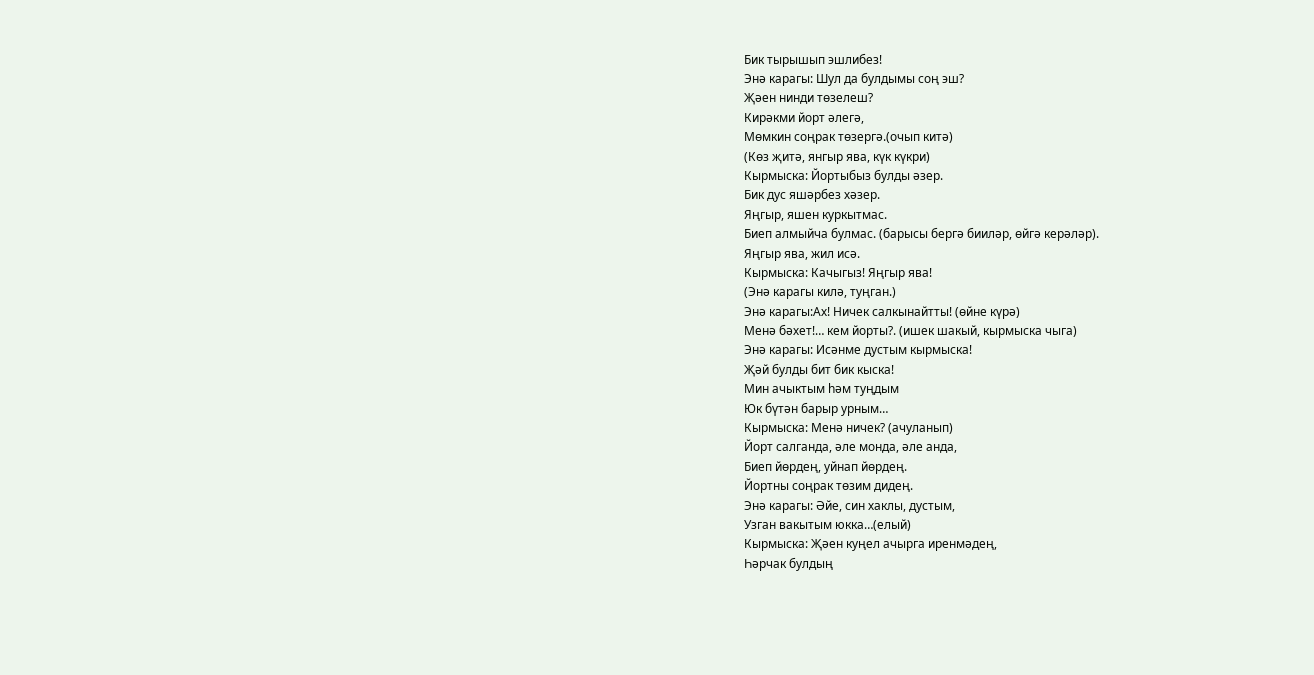Бик тырышып эшлибез!
Энә карагы: Шул да булдымы соң эш?
Җәен нинди төзелеш?
Кирәкми йорт әлегә,
Мөмкин соңрак төзергә.(очып китә)
(Көз җитә, янгыр ява, күк күкри)
Кырмыска: Йортыбыз булды әзер.
Бик дус яшәрбез хәзер.
Яңгыр, яшен куркытмас.
Биеп алмыйча булмас. (барысы бергә бииләр, өйгә керәләр).
Яңгыр ява, жил исә.
Кырмыска: Качыгыз! Яңгыр ява!
(Энә карагы килә, туңган.)
Энә карагы:Ах! Ничек салкынайтты! (өйне күрә)
Менә бәхет!… кем йорты?. (ишек шакый, кырмыска чыга)
Энә карагы: Исәнме дустым кырмыска!
Җәй булды бит бик кыска!
Мин ачыктым һәм туңдым
Юк бүтән барыр урным…
Кырмыска: Менә ничек? (ачуланып)
Йорт салганда, әле монда, әле анда,
Биеп йөрдең, уйнап йөрдең.
Йортны соңрак төзим дидең.
Энә карагы: Әйе, син хаклы, дустым,
Узган вакытым юкка…(елый)
Кырмыска: Җәен куңел ачырга иренмәдең,
Һәрчак булдың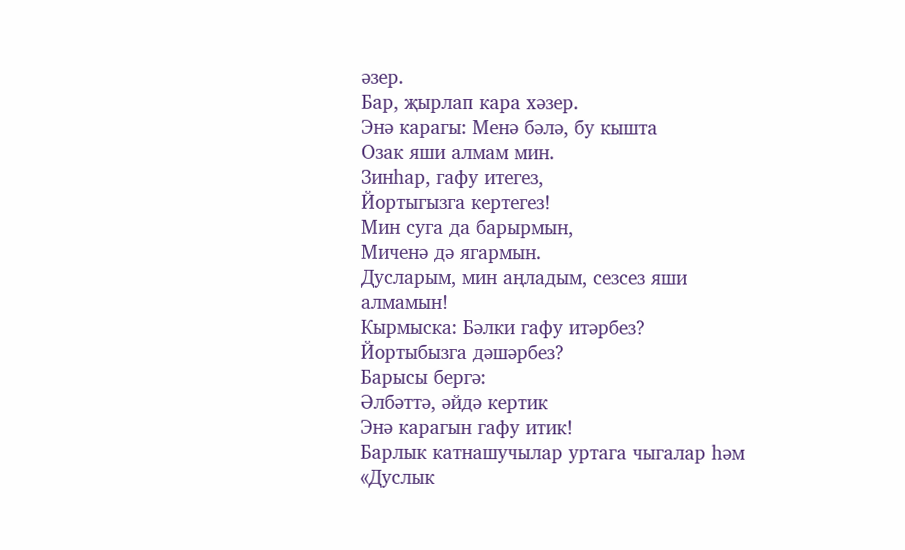әзер.
Бар, җырлап кара хәзер.
Энә карагы: Менә бәлә, бу кышта
Озак яши алмам мин.
Зинһар, гафу итегез,
Йортыгызга кертегез!
Мин суга да барырмын,
Миченә дә ягармын.
Дусларым, мин аңладым, сезсез яши алмамын!
Кырмыска: Бәлки гафу итәрбез?
Йортыбызга дәшәрбез?
Барысы бергә:
Әлбәттә, әйдә кертик
Энә карагын гафу итик!
Барлык катнашучылар уртага чыгалар һәм «Дуслык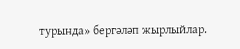турында» бергәләп жырлыйлар.